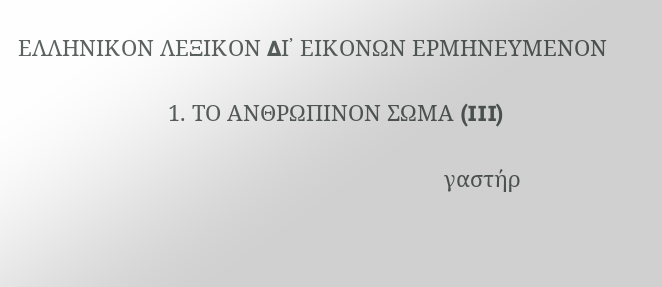ΕΛΛΗΝΙΚΟΝ ΛΕΞΙΚΟΝ ∆Ι᾿ ΕΙΚΟΝΩΝ ΕΡΜΗΝΕΥΜΕΝΟΝ

                         1. ΤΟ ΑΝΘΡΩΠΙΝΟΝ ΣΩΜΑ (III)

                                                                       γαστήρ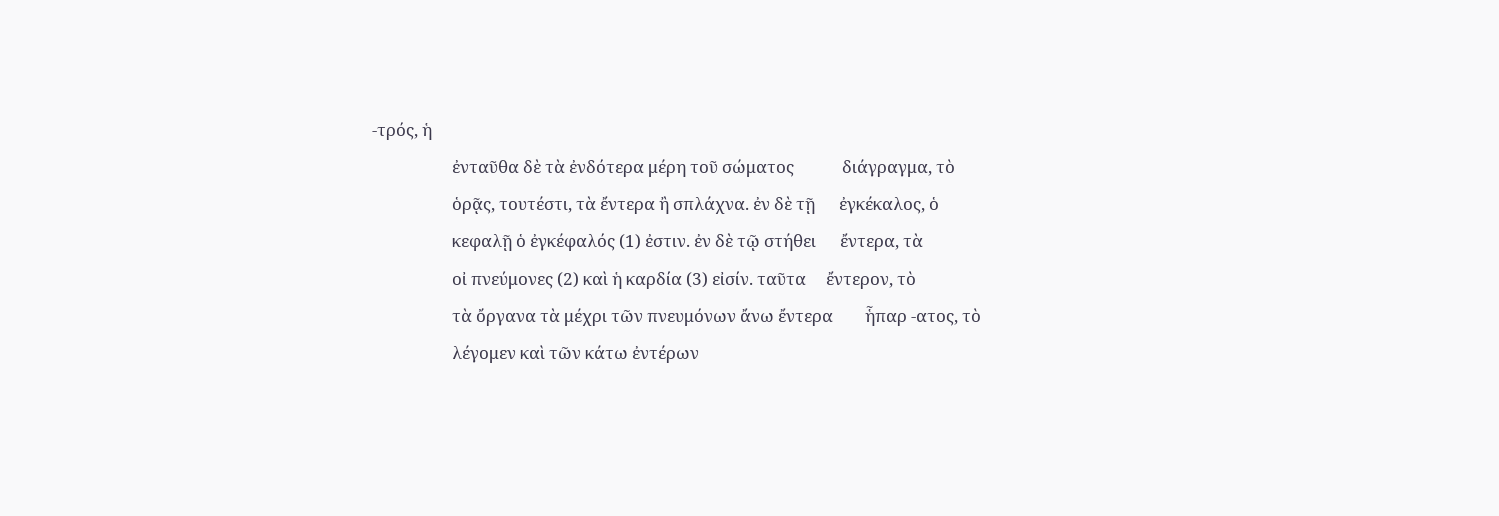-τρός, ἡ
                    ἐνταῦθα δὲ τὰ ἐνδότερα μέρη τοῦ σώματος            διάγραγμα, τὸ
                    ὁρᾷς, τουτέστι, τὰ ἔντερα ἢ σπλάχνα. ἐν δὲ τῇ      ἐγκέκαλος, ὁ
                    κεφαλῇ ὁ ἐγκέφαλός (1) ἐστιν. ἐν δὲ τῷ στήθει      ἔντερα, τὰ
                    οἰ πνεύμονες (2) καὶ ἡ καρδία (3) εἰσίν. ταῦτα     ἔντερον, τὸ
                    τὰ ὄργανα τὰ μέχρι τῶν πνευμόνων ἄνω ἔντερα        ἧπαρ -ατος, τὸ
                    λέγομεν καὶ τῶν κάτω ἐντέρων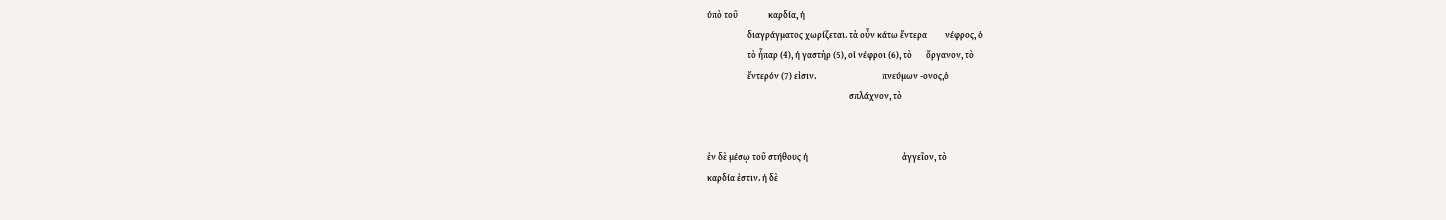ὑπὸ τοῦ               καρδία, ἡ
                    διαγράγματος χωρίζεται. τὰ οὖν κάτω ἔντερα         νέφρος, ὁ
                    τὸ ἧπαρ (4), ἡ γαστὴρ (5), οἱ νέφροι (6), τὸ       ὄργανον, τὸ
                    ἔντερόν (7) εἰσιν.                                 πνεύμων -ονος,ὁ
                                                                       σπλάχνον, τὸ


ἐν δὲ μέσῳ τοῦ στήθους ἡ                                               ἀγγεῖον, τὸ
καρδία ἐστιν. ἡ δὲ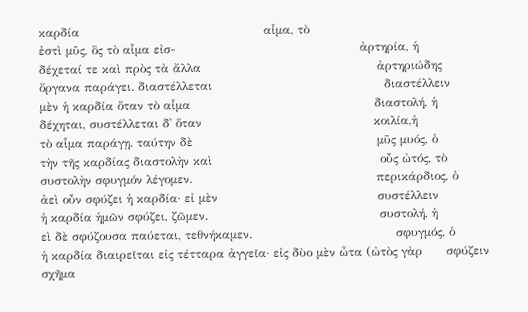καρδία                                              αἷμα, τὸ
ἐστὶ μῦς, ὃς τὸ αἷμα εἰσ-                                              ἀρτηρία, ἡ
δέχεταί τε καὶ πρὸς τὰ ἄλλα                                            ἀρτηριώδης
ὄργανα παράγει. διαστέλλεται                                           διαστέλλειν
μὲν ἡ καρδία ὅταν τὸ αἷμα                                              διαστολή, ἡ
δέχηται, συστέλλεται δ᾿ ὅταν                                           κοιλία,ἡ
τὸ αἷμα παράγῃ. ταύτην δὲ                                              μῦς μυός, ὁ
τὴν τῆς καρδίας διαστολὴν καὶ                                          οὖς ὠτός, τὸ
συστολὴν σφυγμόν λέγομεν.                                              περικάρδιος, ὁ
ἀεὶ οὖν σφύζει ἡ καρδία· εἰ μὲν                                        συστέλλειν
ἡ καρδία ἡμῶν σφύζει, ζῶμεν.                                           συστολή, ἡ
εὶ δὲ σφύζουσα παύεται, τεθνήκαμεν.                                    σφυγμός, ὁ
ἡ καρδία διαιρεῖται εἰς τέτταρα ἀγγεῖα· εἰς δὺο μὲν ὦτα (ὠτὸς γὰρ      σφύζειν
σχῆμα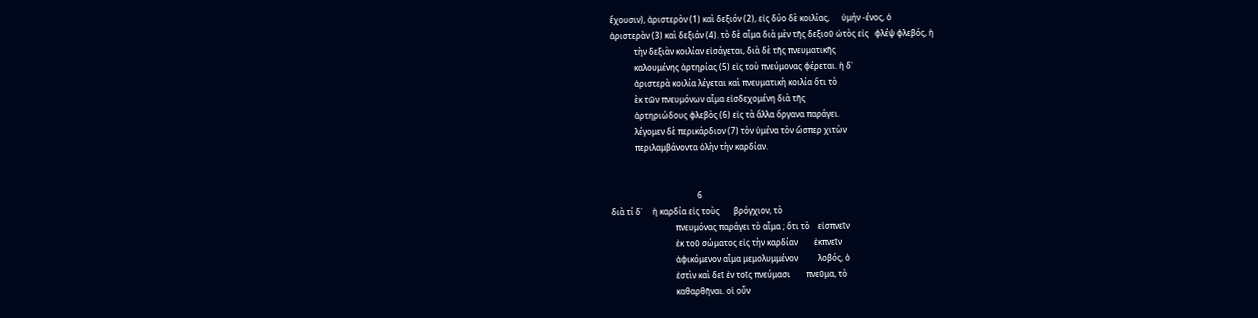ἔχουσιν), ἀριστερὸν (1) καὶ δεξιόν (2), εἰς δύο δὲ κοιλίας,      ὑμήν -ένος, ὁ
ἀριστερὰν (3) καὶ δεξιάν (4). τὸ δὲ αἷμα διὰ μὲν τῆς δεξιοῦ ὠτὸς εἰς   φλέψ φλεβός, ἡ
            τὴν δεξιὰν κοιλίαν εἰσάγεται, διὰ δὲ τῆς πνευματικῆς
            καλουμένης ἀρτηρίας (5) εἰς τοὺ πνεύμονας φέρεται. ἡ δ᾿
            ἀριστερὰ κοιλία λέγεται καὶ πνευματικὴ κοιλία ὅτι τὸ
            ὲκ τῶν πνευμόνων αἷμα εἰσδεχομένη διὰ τῆς
            ἀρτηριώδους φλεβὸς (6) εἰς τὰ ἄλλα ὄργανα παράγει.
            λέγομεν δὲ περικάρδιον (7) τὸν ὑμένα τὸν ὥσπερ χιτὼν
            περιλαμβάνοντα ὁλὴν τὴν καρδίαν.


                                           6
διὰ τί δ᾿     ἡ καρδία εἰς τοὺς       βρόγχιον, τὸ
                                πνευμόνας παράγει τὸ αἷμα ; ὅτι τὸ    εἰσπνεῖν
                                ἐκ τοῦ σώματος εἰς τὴν καρδίαν        ἐκπνεῖν
                                ἀφικόμενον αἷμα μεμολυμμένον          λοβός, ὁ
                                ἐστὶν καὶ δεῖ ἐν τοῖς πνεύμασι        πνεῦμα, τὸ
                                καθαρθῆναι. οἱ οὖν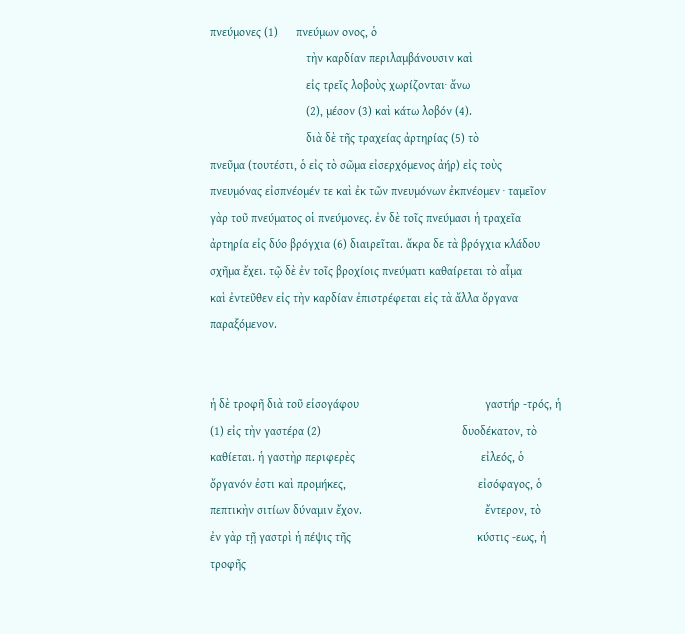πνεύμονες (1)      πνεύμων ονος, ὁ
                                τὴν καρδίαν περιλαμβάνουσιν καὶ
                                εἰς τρεῖς λοβοὺς χωρίζονται· ἄνω
                                (2), μέσον (3) καὶ κάτω λοβόν (4).
                                διὰ δὲ τῆς τραχείας ἀρτηρίας (5) τὸ
πνεῦμα (τουτέστι, ὁ εἰς τὸ σῶμα εἰσερχόμενος ἀήρ) εἰς τοὺς
πνευμόνας εἰσπνέομέν τε καὶ ἐκ τῶν πνευμόνων ἐκπνέομεν · ταμεῖον
γὰρ τοῦ πνεύματος οἱ πνεύμονες. ἐν δὲ τοῖς πνεύμασι ἡ τραχεῖα
ἀρτηρία εἰς δύο βρόγχια (6) διαιρεῖται. ἄκρα δε τὰ βρόγχια κλάδου
σχῆμα ἔχει. τῷ δὲ ἐν τοῖς βροχίοις πνεύματι καθαίρεται τὸ αἷμα
καὶ ἐντεῦθεν εἰς τὴν καρδίαν ἐπιστρέφεται εἰς τὰ ἄλλα ὄργανα
παραξόμενον.


ἡ δὲ τροφῆ διὰ τοῦ εἰσογάφου                                          γαστήρ -τρός, ἡ
(1) εἰς τὴν γαστέρα (2)                                               δυοδέκατον, τὸ
καθίεται. ἡ γαστὴρ περιφερὲς                                          εἰλεός, ὁ
ὄργανόν ἐστι καὶ προμήκες,                                            εἰσόφαγος, ὁ
πεπτικὴν σιτίων δύναμιν ἔχον.                                         ἔντερον, τὸ
ἐν γὰρ τῇ γαστρὶ ἡ πέψις τῆς                                          κύστις -εως, ἡ
τροφῆς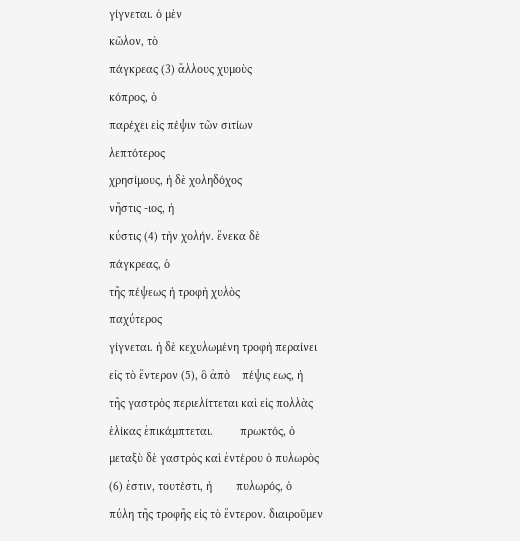γίγνεται. ὁ μὲν                                                κῶλον, τὸ
πάγκρεας (3) ἄλλους χυμοὺς                                            κόπρος, ὁ
παρέχει εἰς πέψιν τῶν σιτίων                                          λεπτότερος
χρησίμους, ἡ δὲ χοληδόχος                                             νῆστις -ιος, ἡ
κύστις (4) τὴν χολήν. ἕνεκα δὲ                                        πάγκρεας, ὁ
τῆς πέψεως ἡ τροφὴ χυλὸς                                              παχύτερος
γίγνεται. ἡ δὲ κεχυλωμένη τροφὴ περαίνει εἰς τὸ ἔντερον (5), ὃ ἀπὸ    πέψις εως, ἡ
τῆς γαστρὸς περιελίττεται καὶ εἰς πολλὰς ἑλίκας ἐπικάμπτεται.         πρωκτός, ὁ
μεταξὺ δὲ γαστρὸς καὶ ἐντέρου ὁ πυλωρὸς (6) ἐστιν, τουτέστι, ἡ        πυλωρός, ὁ
πύλη τῆς τροφῆς εἰς τὸ ἔντερον. διαιροῦμεν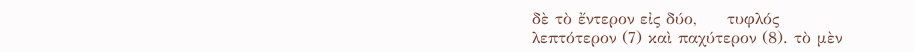δὲ τὸ ἔντερον εἰς δύο,     τυφλός
λεπτότερον (7) καὶ παχύτερον (8). τὸ μὲν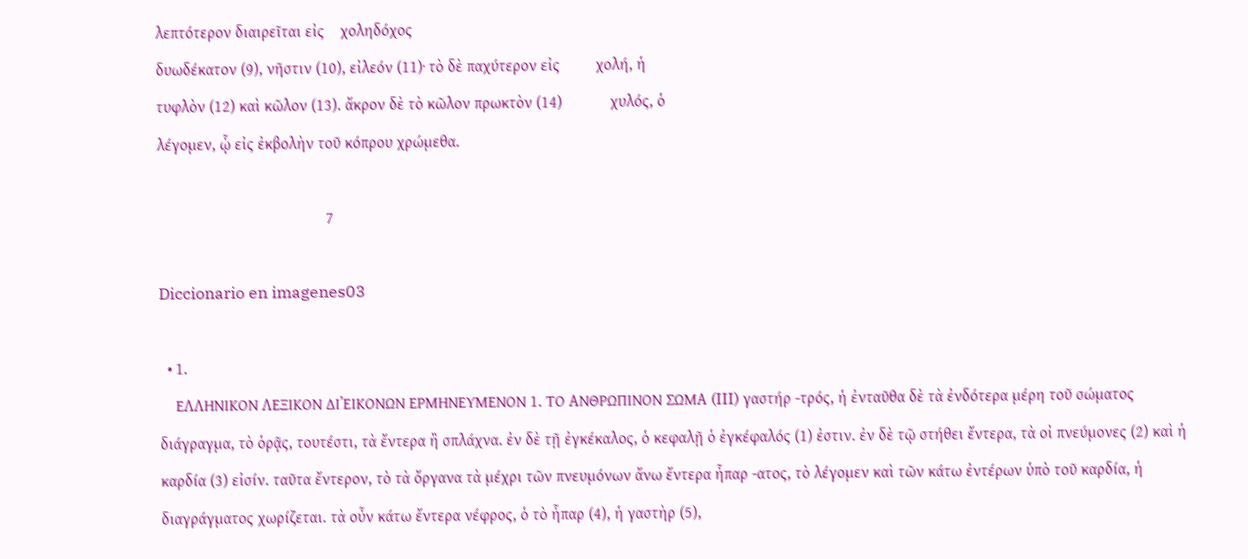λεπτότερον διαιρεῖται εἰς    χοληδόχος
δυωδέκατον (9), νῆστιν (10), εἰλεόν (11)· τὸ δὲ παχύτερον εἰς         χολή, ἡ
τυφλὸν (12) καὶ κῶλον (13). ἄκρον δὲ τὸ κῶλον πρωκτὸν (14)            χυλός, ὁ
λέγομεν, ᾧ εἰς ἐκβολὴν τοῦ κόπρου χρώμεθα.

                                          7

Diccionario en imagenes03

  • 1.
    ΕΛΛΗΝΙΚΟΝ ΛΕΞΙΚΟΝ ∆Ι᾿ΕΙΚΟΝΩΝ ΕΡΜΗΝΕΥΜΕΝΟΝ 1. ΤΟ ΑΝΘΡΩΠΙΝΟΝ ΣΩΜΑ (III) γαστήρ -τρός, ἡ ἐνταῦθα δὲ τὰ ἐνδότερα μέρη τοῦ σώματος διάγραγμα, τὸ ὁρᾷς, τουτέστι, τὰ ἔντερα ἢ σπλάχνα. ἐν δὲ τῇ ἐγκέκαλος, ὁ κεφαλῇ ὁ ἐγκέφαλός (1) ἐστιν. ἐν δὲ τῷ στήθει ἔντερα, τὰ οἰ πνεύμονες (2) καὶ ἡ καρδία (3) εἰσίν. ταῦτα ἔντερον, τὸ τὰ ὄργανα τὰ μέχρι τῶν πνευμόνων ἄνω ἔντερα ἧπαρ -ατος, τὸ λέγομεν καὶ τῶν κάτω ἐντέρων ὑπὸ τοῦ καρδία, ἡ διαγράγματος χωρίζεται. τὰ οὖν κάτω ἔντερα νέφρος, ὁ τὸ ἧπαρ (4), ἡ γαστὴρ (5),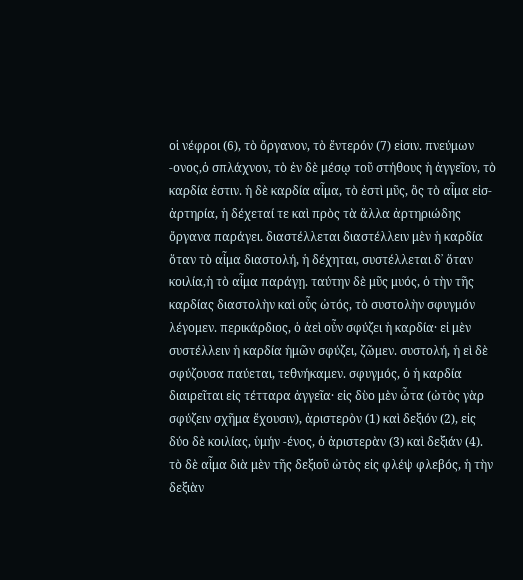οἱ νέφροι (6), τὸ ὄργανον, τὸ ἔντερόν (7) εἰσιν. πνεύμων -ονος,ὁ σπλάχνον, τὸ ἐν δὲ μέσῳ τοῦ στήθους ἡ ἀγγεῖον, τὸ καρδία ἐστιν. ἡ δὲ καρδία αἷμα, τὸ ἐστὶ μῦς, ὃς τὸ αἷμα εἰσ- ἀρτηρία, ἡ δέχεταί τε καὶ πρὸς τὰ ἄλλα ἀρτηριώδης ὄργανα παράγει. διαστέλλεται διαστέλλειν μὲν ἡ καρδία ὅταν τὸ αἷμα διαστολή, ἡ δέχηται, συστέλλεται δ᾿ ὅταν κοιλία,ἡ τὸ αἷμα παράγῃ. ταύτην δὲ μῦς μυός, ὁ τὴν τῆς καρδίας διαστολὴν καὶ οὖς ὠτός, τὸ συστολὴν σφυγμόν λέγομεν. περικάρδιος, ὁ ἀεὶ οὖν σφύζει ἡ καρδία· εἰ μὲν συστέλλειν ἡ καρδία ἡμῶν σφύζει, ζῶμεν. συστολή, ἡ εὶ δὲ σφύζουσα παύεται, τεθνήκαμεν. σφυγμός, ὁ ἡ καρδία διαιρεῖται εἰς τέτταρα ἀγγεῖα· εἰς δὺο μὲν ὦτα (ὠτὸς γὰρ σφύζειν σχῆμα ἔχουσιν), ἀριστερὸν (1) καὶ δεξιόν (2), εἰς δύο δὲ κοιλίας, ὑμήν -ένος, ὁ ἀριστερὰν (3) καὶ δεξιάν (4). τὸ δὲ αἷμα διὰ μὲν τῆς δεξιοῦ ὠτὸς εἰς φλέψ φλεβός, ἡ τὴν δεξιὰν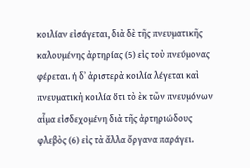κοιλίαν εἰσάγεται, διὰ δὲ τῆς πνευματικῆς καλουμένης ἀρτηρίας (5) εἰς τοὺ πνεύμονας φέρεται. ἡ δ᾿ ἀριστερὰ κοιλία λέγεται καὶ πνευματικὴ κοιλία ὅτι τὸ ὲκ τῶν πνευμόνων αἷμα εἰσδεχομένη διὰ τῆς ἀρτηριώδους φλεβὸς (6) εἰς τὰ ἄλλα ὄργανα παράγει.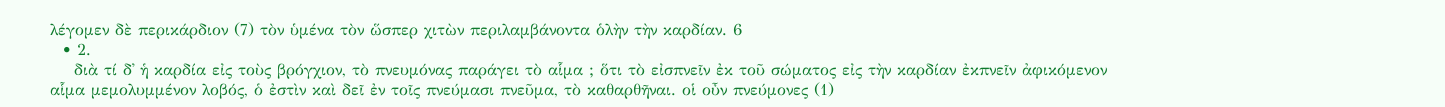λέγομεν δὲ περικάρδιον (7) τὸν ὑμένα τὸν ὥσπερ χιτὼν περιλαμβάνοντα ὁλὴν τὴν καρδίαν. 6
  • 2.
    διὰ τί δ᾿ ἡ καρδία εἰς τοὺς βρόγχιον, τὸ πνευμόνας παράγει τὸ αἷμα ; ὅτι τὸ εἰσπνεῖν ἐκ τοῦ σώματος εἰς τὴν καρδίαν ἐκπνεῖν ἀφικόμενον αἷμα μεμολυμμένον λοβός, ὁ ἐστὶν καὶ δεῖ ἐν τοῖς πνεύμασι πνεῦμα, τὸ καθαρθῆναι. οἱ οὖν πνεύμονες (1)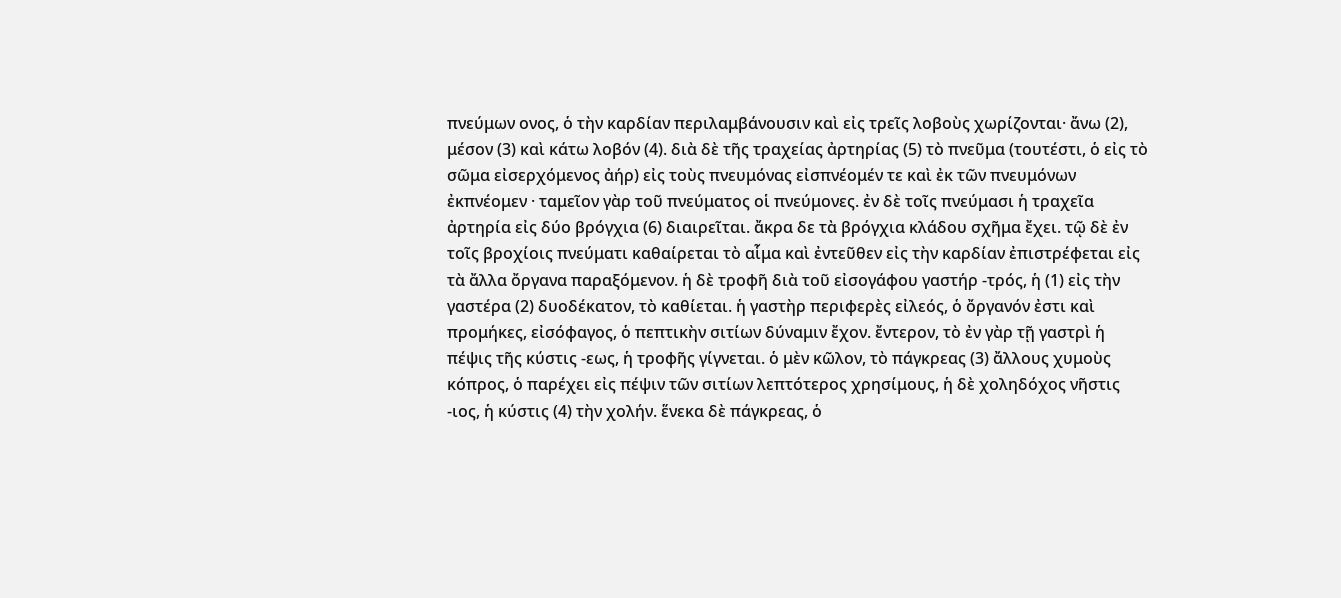πνεύμων ονος, ὁ τὴν καρδίαν περιλαμβάνουσιν καὶ εἰς τρεῖς λοβοὺς χωρίζονται· ἄνω (2), μέσον (3) καὶ κάτω λοβόν (4). διὰ δὲ τῆς τραχείας ἀρτηρίας (5) τὸ πνεῦμα (τουτέστι, ὁ εἰς τὸ σῶμα εἰσερχόμενος ἀήρ) εἰς τοὺς πνευμόνας εἰσπνέομέν τε καὶ ἐκ τῶν πνευμόνων ἐκπνέομεν · ταμεῖον γὰρ τοῦ πνεύματος οἱ πνεύμονες. ἐν δὲ τοῖς πνεύμασι ἡ τραχεῖα ἀρτηρία εἰς δύο βρόγχια (6) διαιρεῖται. ἄκρα δε τὰ βρόγχια κλάδου σχῆμα ἔχει. τῷ δὲ ἐν τοῖς βροχίοις πνεύματι καθαίρεται τὸ αἷμα καὶ ἐντεῦθεν εἰς τὴν καρδίαν ἐπιστρέφεται εἰς τὰ ἄλλα ὄργανα παραξόμενον. ἡ δὲ τροφῆ διὰ τοῦ εἰσογάφου γαστήρ -τρός, ἡ (1) εἰς τὴν γαστέρα (2) δυοδέκατον, τὸ καθίεται. ἡ γαστὴρ περιφερὲς εἰλεός, ὁ ὄργανόν ἐστι καὶ προμήκες, εἰσόφαγος, ὁ πεπτικὴν σιτίων δύναμιν ἔχον. ἔντερον, τὸ ἐν γὰρ τῇ γαστρὶ ἡ πέψις τῆς κύστις -εως, ἡ τροφῆς γίγνεται. ὁ μὲν κῶλον, τὸ πάγκρεας (3) ἄλλους χυμοὺς κόπρος, ὁ παρέχει εἰς πέψιν τῶν σιτίων λεπτότερος χρησίμους, ἡ δὲ χοληδόχος νῆστις -ιος, ἡ κύστις (4) τὴν χολήν. ἕνεκα δὲ πάγκρεας, ὁ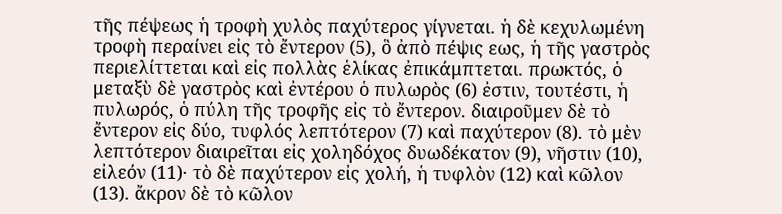τῆς πέψεως ἡ τροφὴ χυλὸς παχύτερος γίγνεται. ἡ δὲ κεχυλωμένη τροφὴ περαίνει εἰς τὸ ἔντερον (5), ὃ ἀπὸ πέψις εως, ἡ τῆς γαστρὸς περιελίττεται καὶ εἰς πολλὰς ἑλίκας ἐπικάμπτεται. πρωκτός, ὁ μεταξὺ δὲ γαστρὸς καὶ ἐντέρου ὁ πυλωρὸς (6) ἐστιν, τουτέστι, ἡ πυλωρός, ὁ πύλη τῆς τροφῆς εἰς τὸ ἔντερον. διαιροῦμεν δὲ τὸ ἔντερον εἰς δύο, τυφλός λεπτότερον (7) καὶ παχύτερον (8). τὸ μὲν λεπτότερον διαιρεῖται εἰς χοληδόχος δυωδέκατον (9), νῆστιν (10), εἰλεόν (11)· τὸ δὲ παχύτερον εἰς χολή, ἡ τυφλὸν (12) καὶ κῶλον (13). ἄκρον δὲ τὸ κῶλον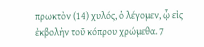πρωκτὸν (14) χυλός, ὁ λέγομεν, ᾧ εἰς ἐκβολὴν τοῦ κόπρου χρώμεθα. 7